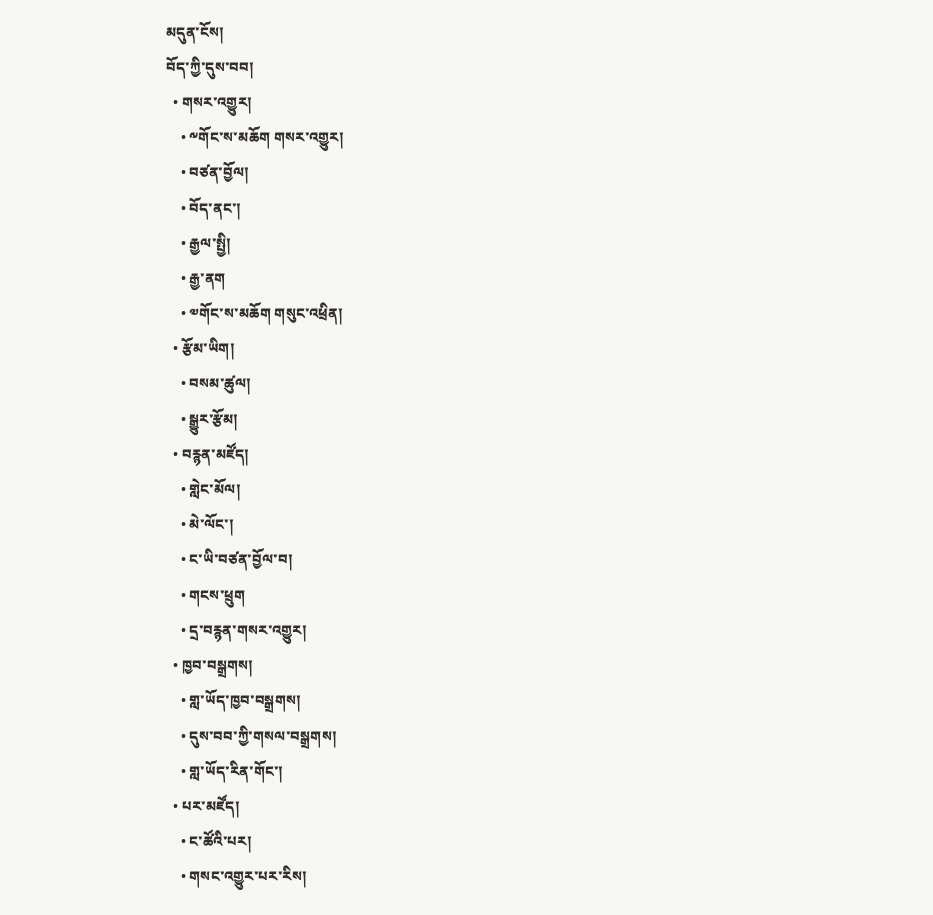མདུན་ངོས།
བོད་ཀྱི་དུས་བབ།
  • གསར་འགྱུར།
    • ༸གོང་ས་མཆོག གསར་འགྱུར།
    • བཙན་བྱོལ།
    • བོད་ནང་།
    • རྒྱལ་སྤྱི།
    • རྒྱ་ནག
    • ༧གོང་ས་མཆོག གསུང་འཕྲིན།
  • རྩོམ་ཡིག།
    • བསམ་ཚུལ།
    • སྒྱུར་རྩོམ།
  • བརྙན་མཛོད།
    • གླེང་མོལ།
    • མེ་ལོང་།
    • ང་ཡི་བཙན་བྱོལ་བ།
    • གངས་ཕྲུག
    • དྲ་བརྙན་གསར་འགྱུར།
  • ཁྱབ་བསྒྲགས།
    • གླ་ཡོད་ཁྱབ་བསྒྲགས།
    • དུས་བབ་ཀྱི་གསལ་བསྒྲགས།
    • གླ་ཡོད་རིན་གོང་།
  • པར་མཛོད།
    • ང་ཚོའི་པར།
    • གསང་འགྱུར་པར་རིས།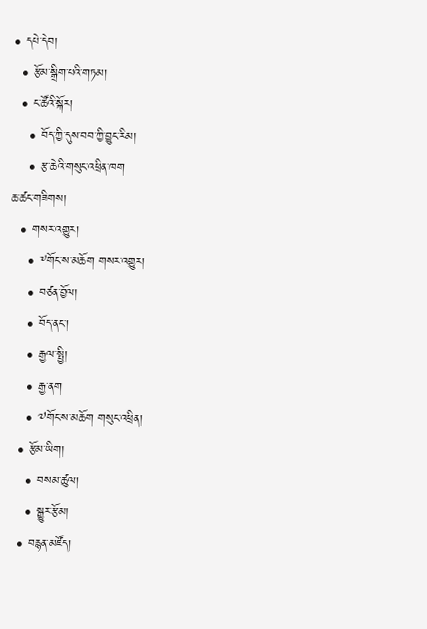• དཔེ་དེབ།
  • རྩོམ་སྒྲིག་པའི་གཏམ།
  • ང་ཚོའི་སྐོར།
    • བོད་ཀྱི་དུས་བབ་ཀྱི་བྱུང་རིམ།
    • རྩ་ཆེའི་གསུང་འཕྲིན་ཁག
ཆ་ཚང་གཟིགས།
  • གསར་འགྱུར།
    • ༸གོང་ས་མཆོག གསར་འགྱུར།
    • བཙན་བྱོལ།
    • བོད་ནང་།
    • རྒྱལ་སྤྱི།
    • རྒྱ་ནག
    • ༧གོང་ས་མཆོག གསུང་འཕྲིན།
  • རྩོམ་ཡིག།
    • བསམ་ཚུལ།
    • སྒྱུར་རྩོམ།
  • བརྙན་མཛོད།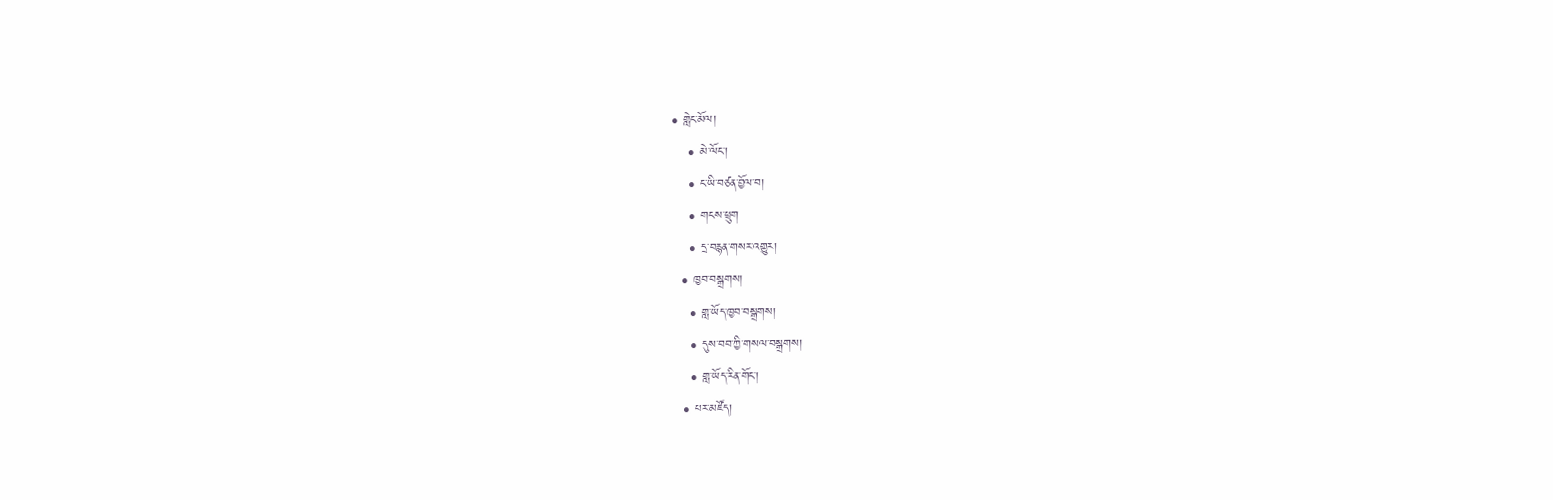• གླེང་མོལ།
    • མེ་ལོང་།
    • ང་ཡི་བཙན་བྱོལ་བ།
    • གངས་ཕྲུག
    • དྲ་བརྙན་གསར་འགྱུར།
  • ཁྱབ་བསྒྲགས།
    • གླ་ཡོད་ཁྱབ་བསྒྲགས།
    • དུས་བབ་ཀྱི་གསལ་བསྒྲགས།
    • གླ་ཡོད་རིན་གོང་།
  • པར་མཛོད།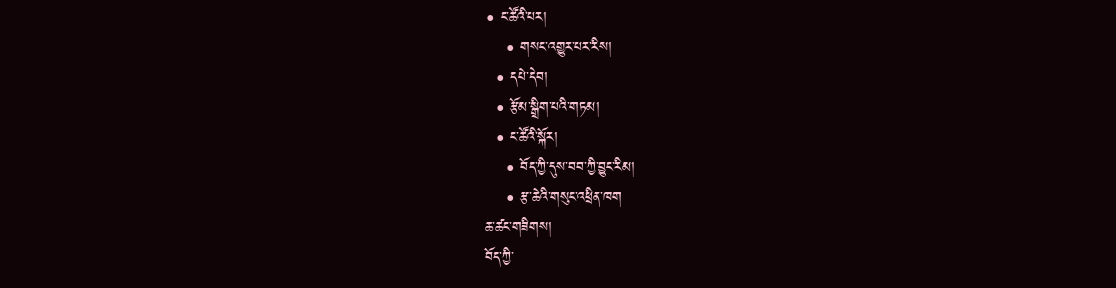• ང་ཚོའི་པར།
    • གསང་འགྱུར་པར་རིས།
  • དཔེ་དེབ།
  • རྩོམ་སྒྲིག་པའི་གཏམ།
  • ང་ཚོའི་སྐོར།
    • བོད་ཀྱི་དུས་བབ་ཀྱི་བྱུང་རིམ།
    • རྩ་ཆེའི་གསུང་འཕྲིན་ཁག
ཆ་ཚང་གཟིགས།
བོད་ཀྱི་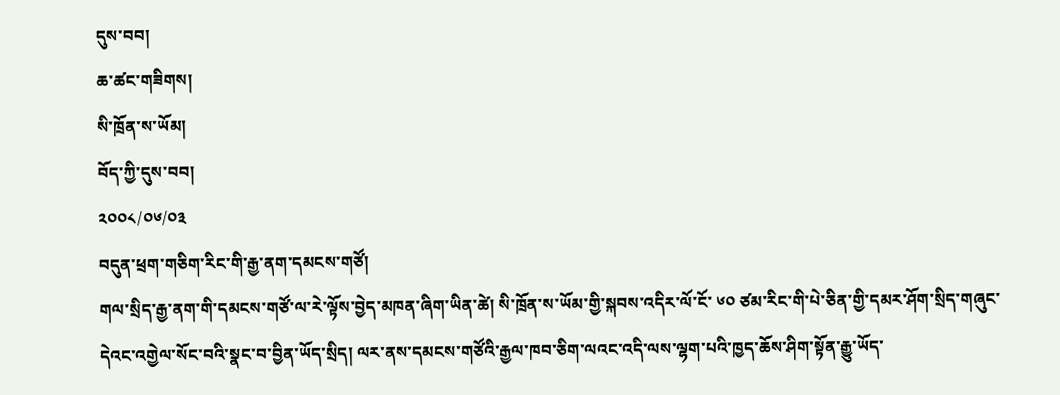དུས་བབ།
ཆ་ཚང་གཟིགས།
སི་ཁྲོན་ས་ཡོམ།
བོད་ཀྱི་དུས་བབ།
༢༠༠༨/༠༦/༠༣
བདུན་ཕྲག་གཅིག་རིང་གི་རྒྱ་ནག་དམངས་གཙོ།
གལ་སྲིད་རྒྱ་ནག་གི་དམངས་གཙོ་ལ་རེ་ལྟོས་བྱེད་མཁན་ཞིག་ཡིན་ཚེ། སི་ཁྲོན་ས་ཡོམ་གྱི་སྐབས་འདིར་ལོ་ངོ་ ༦༠ ཙམ་རིང་གི་པེ་ཅིན་གྱི་དམར་ཤོག་སྲིད་གཞུང་དེའང་འགྱེལ་སོང་བའི་སྣང་བ་བྱིན་ཡོད་སྲིད། ལར་ནས་དམངས་གཙོའི་རྒྱལ་ཁབ་ཅིག་ལའང་འདི་ལས་ལྷག་པའི་ཁྱད་ཆོས་ཤིག་སྟོན་རྒྱུ་ཡོད་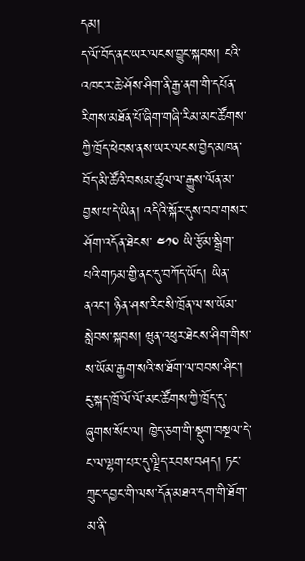དམ།
ད་ལོ་བོད་ནང་ཡར་ལངས་བྱུང་སྐབས། ངའི་འཁང་ར་ཆེ་ཤོས་ཤིག་ནི་རྒྱ་ནག་གི་དཔོན་རིགས་མཐོན་པོ་ཞིག་གཞི་རིམ་མང་ཚོགས་ཀྱི་ཁྲོད་ཕེབས་ནས་ཡར་ལངས་བྱེད་མཁན་བོད་མི་ཚོའི་བསམ་ཚུལ་ལ་རྒྱུས་ལོན་མ་བྱས་པ་དེ་ཡིན། འདིའི་སྐོར་དུས་བབ་གསར་ཤོག་འདོན་ཐེངས་ ༤༡༠ ཡི་རྩོམ་སྒྲིག་པའི་གཏམ་གྱི་ནང་དུ་བཀོད་ཡོད། ཡིན་ནའང་། ཉིན་ཤས་རིང་སི་ཁྲོན་ལ་ས་ཡོམ་སླེབས་སྐབས། ཝུན་འཕུར་ཐེངས་ཤིག་གིས་ས་ཡོམ་རྒྱག་སའི་ས་ཐོག་ལ་བབས་ཤིང་། ངུ་སྐད་ཁྲོ་ལོ་ལོ་མང་ཚོགས་ཀྱི་ཁྲོད་དུ་ཞུགས་སོང་ལ། ཁྱེད་ཅག་གི་སྡུག་བསྔལ་དེ་ང་ལ་ལྷག་པར་དུ་ལྗིད་རབས་བཤད། ཏང་ཀྲུང་དབྱང་གི་ལས་དོན་མཐའ་དག་གི་ཐོག་མ་ནི་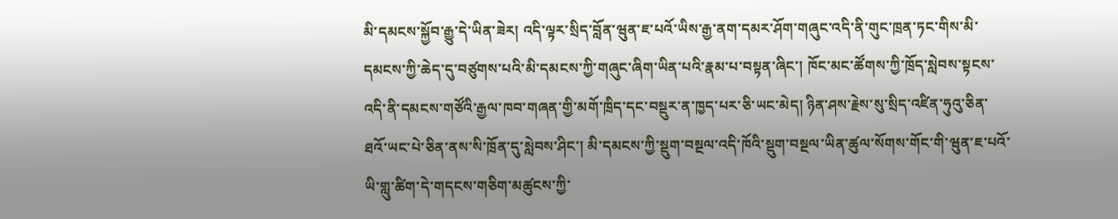མི་དམངས་སྐྱོབ་རྒྱུ་དེ་ཡིན་ཟེར། འདི་ལྟར་སྲིད་བློན་ཝུན་ཇ་པའོ་ཡིས་རྒྱ་ནག་དམར་ཤོག་གཞུང་འདི་ནི་གུང་ཁྲན་ཏང་གིས་མི་དམངས་ཀྱི་ཆེད་དུ་བཙུགས་པའི་མི་དམངས་ཀྱི་གཞུང་ཞིག་ཡིན་པའི་རྣམ་པ་བསྟན་ཞིང་། ཁོང་མང་ཚོགས་ཀྱི་ཁྲོད་སླེབས་སྟངས་འདི་ནི་དམངས་གཙོའི་རྒྱལ་ཁབ་གཞན་གྱི་མགོ་ཁྲིད་དང་བསྡུར་ན་ཁྱད་པར་ཅི་ཡང་མེད། ཉིན་ཤས་རྗེས་སུ་སྲིད་འཛིན་ཧུའུ་ཅིན་ཐའོ་ཡང་པེ་ཅིན་ནས་སི་ཁྲོན་དུ་སླེབས་ཤིང་། མི་དམངས་ཀྱི་སྡུག་བསྔལ་འདི་ཁོའི་སྡུག་བསྔལ་ཡིན་ཚུལ་སོགས་གོང་གི་ཝུན་ཇ་པའོ་ཡི་གླུ་ཚིག་དེ་གདངས་གཅིག་མཚུངས་ཀྱི་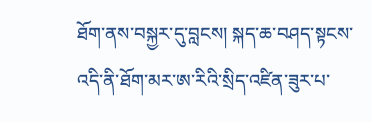ཐོག་ནས་བསྐྱར་དུ་བླངས། སྐད་ཆ་བཤད་སྟངས་འདི་ནི་ཐོག་མར་ཨ་རིའི་སྲིད་འཛིན་ཟུར་པ་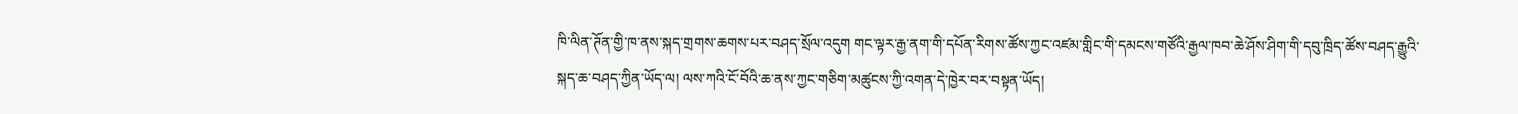ཁི་ལིན་ཊོན་གྱི་ཁ་ནས་སྐད་གྲགས་ཆགས་པར་བཤད་སྲོལ་འདུག གང་ལྟར་རྒྱ་ནག་གི་དཔོན་རིགས་ཚོས་ཀྱང་འཛམ་གླིང་གི་དམངས་གཙོའི་རྒྱལ་ཁབ་ཆེ་ཤོས་ཤིག་གི་དབུ་ཁྲིད་ཚོས་བཤད་རྒྱུའི་སྐད་ཆ་བཤད་ཀྱིན་ཡོད་ལ། ལས་ཀའི་ངོ་བོའི་ཆ་ནས་ཀྱང་གཅིག་མཚུངས་ཀྱི་འགན་དེ་ཁྱེར་བར་བསྟན་ཡོད།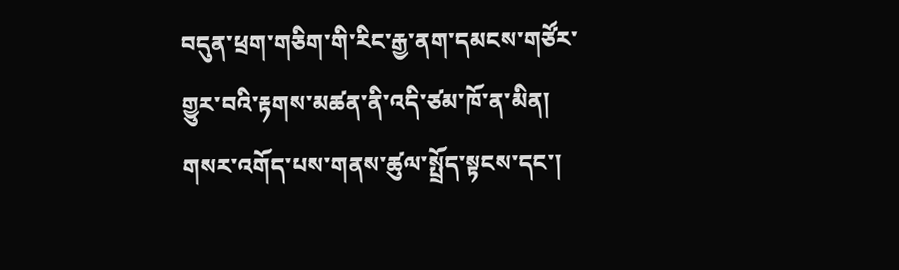བདུན་ཕྲག་གཅིག་གི་རིང་རྒྱ་ནག་དམངས་གཙོར་གྱུར་བའི་རྟགས་མཚན་ནི་འདི་ཙམ་ཁོ་ན་མིན། གསར་འགོད་པས་གནས་ཚུལ་སྤྲོད་སྟངས་དང་།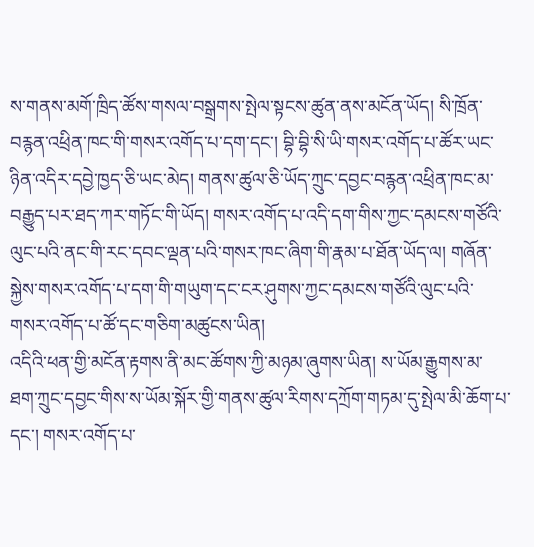ས་གནས་མགོ་ཁྲིད་ཚོས་གསལ་བསྒྲགས་སྤེལ་སྟངས་ཚུན་ནས་མངོན་ཡོད། སི་ཁྲོན་བརྙན་འཕྲིན་ཁང་གི་གསར་འགོད་པ་དག་དང་། བྷི་བྷི་སི་ཡི་གསར་འགོད་པ་ཚོར་ཡང་ཉིན་འདིར་དབྱེ་ཁྱད་ཅི་ཡང་མེད། གནས་ཚུལ་ཅི་ཡོད་ཀྲུང་དབྱང་བརྙན་འཕྲིན་ཁང་མ་བརྒྱུད་པར་ཐད་ཀར་གཏོང་གི་ཡོད། གསར་འགོད་པ་འདི་དག་གིས་ཀྱང་དམངས་གཙོའི་ལུང་པའི་ནང་གི་རང་དབང་ལྡན་པའི་གསར་ཁང་ཞིག་གི་རྣམ་པ་ཐོན་ཡོད་ལ། གཞོན་སྐྱེས་གསར་འགོད་པ་དག་གི་གཡུག་དང་ངར་ཤུགས་ཀྱང་དམངས་གཙོའི་ལུང་པའི་གསར་འགོད་པ་ཚོ་དང་གཅིག་མཚུངས་ཡིན།
འདིའི་ཕན་གྱི་མངོན་རྟགས་ནི་མང་ཚོགས་ཀྱི་མཉམ་ཞུགས་ཡིན། ས་ཡོམ་རྒྱུགས་མ་ཐག་ཀྲུང་དབྱང་གིས་ས་ཡོམ་སྐོར་གྱི་གནས་ཚུལ་རིགས་དཀྲོག་གཏམ་དུ་སྤེལ་མི་ཆོག་པ་དང་། གསར་འགོད་པ་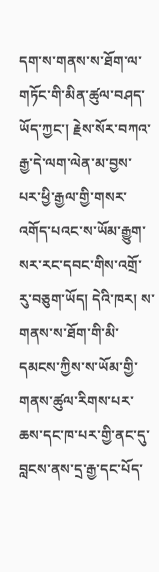དག་ས་གནས་ས་ཐོག་ལ་གཏོང་གི་མིན་ཚུལ་བཤད་ཡོད་ཀྱང་། རྗེས་སོར་བཀའ་རྒྱ་དེ་ལག་ལེན་མ་བྱས་པར་ཕྱི་རྒྱལ་གྱི་གསར་འགོད་པའང་ས་ཡོམ་རྒྱུག་སར་རང་དབང་གིས་འགྲོ་རུ་བཅུག་ཡོད། དེའི་ཁར། ས་གནས་ས་ཐོག་གི་མི་དམངས་ཀྱིས་ས་ཡོམ་གྱི་གནས་ཚུལ་རིགས་པར་ཆས་དང་ཁ་པར་གྱི་ནང་དུ་བླངས་ནས་དྲ་རྒྱ་དང་པོད་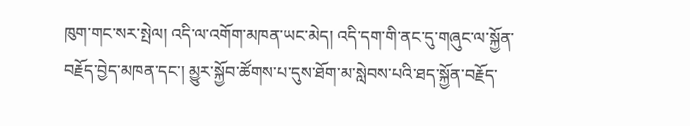ཁུག་གང་སར་སྤེལ། འདི་ལ་འགོག་མཁན་ཡང་མེད། འདི་དག་གི་ནང་དུ་གཞུང་ལ་སྐྱོན་བརྗོད་བྱེད་མཁན་དང་། མྱུར་སྐྱོབ་ཚོགས་པ་དུས་ཐོག་མ་སླེབས་པའི་ཐད་སྐྱོན་བརྗོད་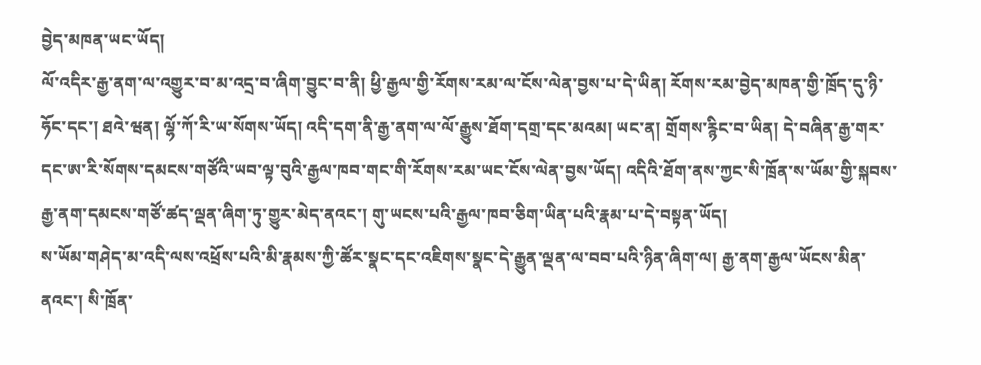བྱེད་མཁན་ཡང་ཡོད།
ལོ་འདིར་རྒྱ་ནག་ལ་འགྱུར་བ་མ་འདྲ་བ་ཞིག་བྱུང་བ་ནི། ཕྱི་རྒྱལ་གྱི་རོགས་རམ་ལ་ངོས་ལེན་བྱས་པ་དེ་ཡིན། རོགས་རམ་བྱེད་མཁན་གྱི་ཁྲོད་དུ་ཉི་ཧོང་དང་། ཐའེ་ཝན། ལྷོ་ཀོ་རི་ཡ་སོགས་ཡོད། འདི་དག་ནི་རྒྱ་ནག་ལ་ལོ་རྒྱུས་ཐོག་དགྲ་དང་མའམ། ཡང་ན། གྲོགས་རྙིང་བ་ཡིན། དེ་བཞིན་རྒྱ་གར་དང་ཨ་རི་སོགས་དམངས་གཙོའི་ཡབ་ལྟ་བུའི་རྒྱལ་ཁབ་གང་གི་རོགས་རམ་ཡང་ངོས་ལེན་བྱས་ཡོད། འདིའི་ཐོག་ནས་ཀྱང་སི་ཁྲོན་ས་ཡོམ་གྱི་སྐབས་རྒྱ་ནག་དམངས་གཙོ་ཚད་ལྡན་ཞིག་ཏུ་གྱུར་མེད་ནའང་། གུ་ཡངས་པའི་རྒྱལ་ཁབ་ཅིག་ཡིན་པའི་རྣམ་པ་དེ་བསྟན་ཡོད།
ས་ཡོམ་གཤེད་མ་འདི་ལས་འཕྲོས་པའི་མི་རྣམས་ཀྱི་ཚོར་སྣང་དང་འཇིགས་སྣང་དེ་རྒྱུན་ལྡན་ལ་བབ་པའི་ཉིན་ཞིག་ལ། རྒྱ་ནག་རྒྱལ་ཡོངས་མིན་ནའང་། སི་ཁྲོན་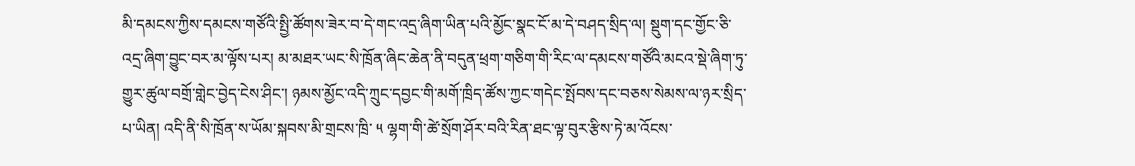མི་དམངས་ཀྱིས་དམངས་གཙོའི་སྤྱི་ཚོགས་ཟེར་བ་དེ་གང་འདྲ་ཞིག་ཡིན་པའི་མྱོང་སྣང་ངོ་མ་དེ་བཤད་སྲིད་ལ། སྡུག་དང་གྱོང་ཅི་འདྲ་ཞིག་བྱུང་བར་མ་ལྟོས་པར། མ་མཐར་ཡང་སི་ཁྲོན་ཞིང་ཆེན་ནི་བདུན་ཕྲག་གཅིག་གི་རིང་ལ་དམངས་གཙོའི་མངའ་སྡེ་ཞིག་ཏུ་གྱུར་ཚུལ་བགྲོ་གླེང་བྱེད་ངེས་ཤིང་། ཉམས་མྱོང་འདི་ཀྲུང་དབྱང་གི་མགོ་ཁྲིད་ཚོས་ཀྱང་གདེང་སྤོབས་དང་བཅས་སེམས་ལ་ཉར་སྲིད་པ་ཡིན། འདི་ནི་སི་ཁྲོན་ས་ཡོམ་སྐབས་མི་གྲངས་ཁྲི་ ༥ ལྷག་གི་ཚེ་སྲོག་ཤོར་བའི་རིན་ཐང་ལྟ་བུར་རྩིས་ཏེ་མ་འོངས་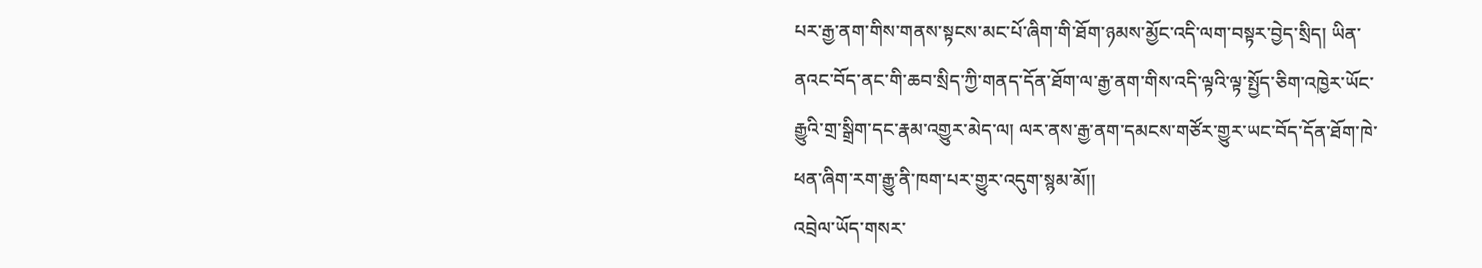པར་རྒྱ་ནག་གིས་གནས་སྟངས་མང་པོ་ཞིག་གི་ཐོག་ཉམས་མྱོང་འདི་ལག་བསྟར་བྱེད་སྲིད། ཡིན་ནའང་བོད་ནང་གི་ཆབ་སྲིད་ཀྱི་གནད་དོན་ཐོག་ལ་རྒྱ་ནག་གིས་འདི་ལྟའི་ལྟ་སྤྱོད་ཅིག་འཁྱེར་ཡོང་རྒྱུའི་གྲ་སྒྲིག་དང་རྣམ་འགྱུར་མེད་ལ། ལར་ནས་རྒྱ་ནག་དམངས་གཙོར་གྱུར་ཡང་བོད་དོན་ཐོག་ཁེ་ཕན་ཞིག་རག་རྒྱུ་ནི་ཁག་པར་གྱུར་འདུག་སྙམ་མོ།།
འབྲེལ་ཡོད་གསར་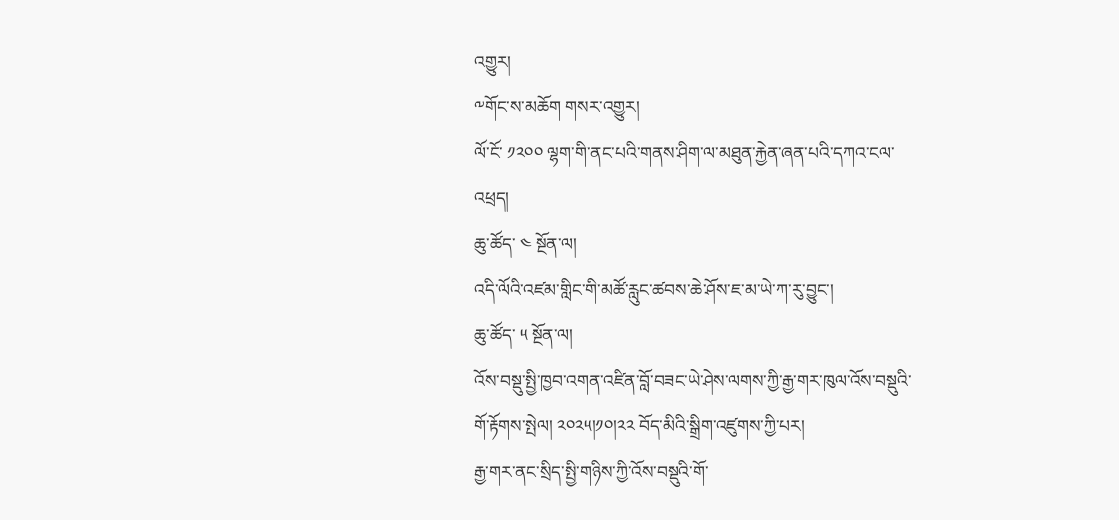འགྱུར།
༸གོང་ས་མཆོག གསར་འགྱུར།
ལོ་ངོ་ ༡༢༠༠ ལྷག་གི་ནང་པའི་གནས་ཤིག་ལ་མཐུན་རྐྱེན་ཞན་པའི་དཀའ་ངལ་འཕྲད།
ཆུ་ཚོད་ ༤ སྔོན་ལ།
འདི་ལོའི་འཛམ་གླིང་གི་མཚོ་རླུང་ཚབས་ཆེ་ཤོས་ཇ་མ་ཡེ་ཀ་རུ་བྱུང་།
ཆུ་ཚོད་ ༥ སྔོན་ལ།
འོས་བསྡུ་སྤྱི་ཁྱབ་འགན་འཛིན་བློ་བཟང་ཡེ་ཤེས་ལགས་ཀྱི་རྒྱ་གར་ཁུལ་འོས་བསྡུའི་གོ་རྟོགས་སྤེལ། ༢༠༢༥།༡༠།༢༢ བོད་མིའི་སྒྲིག་འཛུགས་ཀྱི་པར།
རྒྱ་གར་ནང་སྲིད་སྤྱི་གཉིས་ཀྱི་འོས་བསྡུའི་གོ་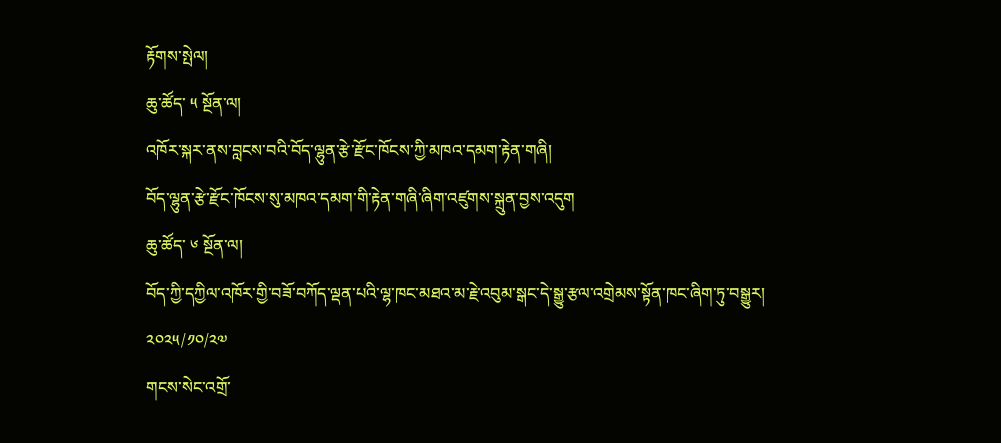རྟོགས་སྤེལ།
ཆུ་ཚོད་ ༥ སྔོན་ལ།
འཁོར་སྐར་ནས་བླངས་བའི་བོད་ལྷུན་རྩེ་རྫོང་ཁོངས་ཀྱི་མཁའ་དམག་རྟེན་གཞི།
བོད་ལྷུན་རྩེ་རྫོང་ཁོངས་སུ་མཁའ་དམག་གི་རྟེན་གཞི་ཞིག་འཛུགས་སྐྲུན་བྱས་འདུག
ཆུ་ཚོད་ ༦ སྔོན་ལ།
བོད་ཀྱི་དཀྱིལ་འཁོར་གྱི་བཟོ་བཀོད་ལྡན་པའི་ལྷ་ཁང་མཐའ་མ་རྗེ་འབུམ་སྒང་དེ་སྒྱུ་རྩལ་འགྲེམས་སྟོན་ཁང་ཞིག་ཏུ་བསྒྱུར།
༢༠༢༥/༡༠/༢༧
གངས་སེང་འགྲོ་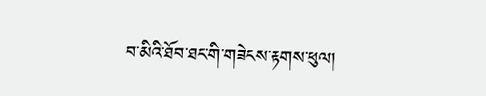བ་མིའི་ཐོབ་ཐང་གི་གཟེངས་རྟགས་ཕུལ།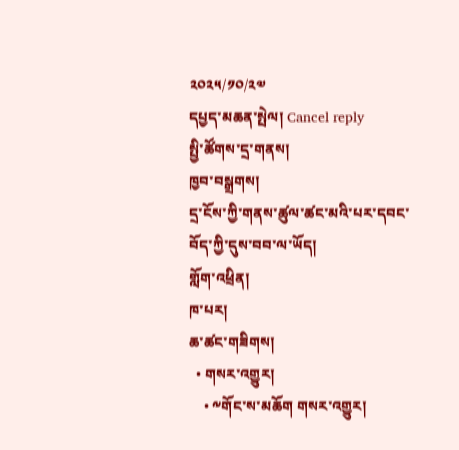༢༠༢༥/༡༠/༢༧
དཔྱད་མཆན་སྤེལ། Cancel reply
སྤྱི་ཚོགས་དྲ་གནས།
ཁྱབ་བསྒྲགས།
དྲ་ངོས་ཀྱི་གནས་ཚུལ་ཚང་མའི་པར་དབང་བོད་ཀྱི་དུས་བབ་ལ་ཡོད།
གློག་འཕྲིན།
ཁ་པར།
ཆ་ཚང་གཟིགས།
  • གསར་འགྱུར།
    • ༸གོང་ས་མཆོག གསར་འགྱུར།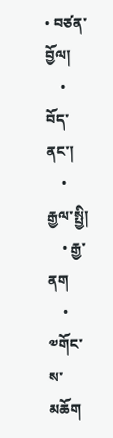• བཙན་བྱོལ།
    • བོད་ནང་།
    • རྒྱལ་སྤྱི།
    • རྒྱ་ནག
    • ༧གོང་ས་མཆོག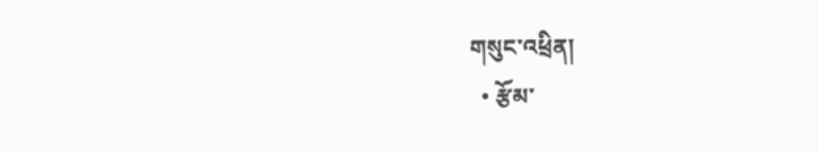གསུང་འཕྲིན།
  • རྩོམ་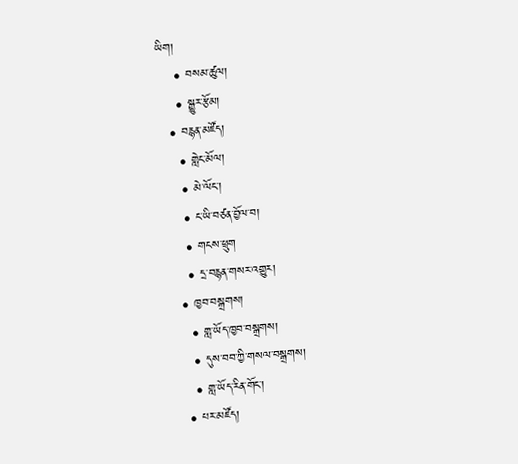ཡིག།
    • བསམ་ཚུལ།
    • སྒྱུར་རྩོམ།
  • བརྙན་མཛོད།
    • གླེང་མོལ།
    • མེ་ལོང་།
    • ང་ཡི་བཙན་བྱོལ་བ།
    • གངས་ཕྲུག
    • དྲ་བརྙན་གསར་འགྱུར།
  • ཁྱབ་བསྒྲགས།
    • གླ་ཡོད་ཁྱབ་བསྒྲགས།
    • དུས་བབ་ཀྱི་གསལ་བསྒྲགས།
    • གླ་ཡོད་རིན་གོང་།
  • པར་མཛོད།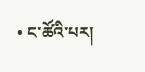• ང་ཚོའི་པར།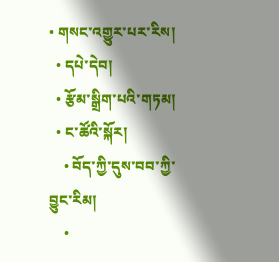• གསང་འགྱུར་པར་རིས།
  • དཔེ་དེབ།
  • རྩོམ་སྒྲིག་པའི་གཏམ།
  • ང་ཚོའི་སྐོར།
    • བོད་ཀྱི་དུས་བབ་ཀྱི་བྱུང་རིམ།
    •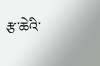རྩ་ཆེའི་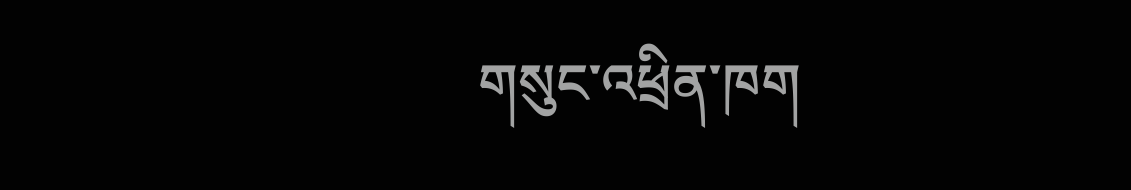གསུང་འཕྲིན་ཁག